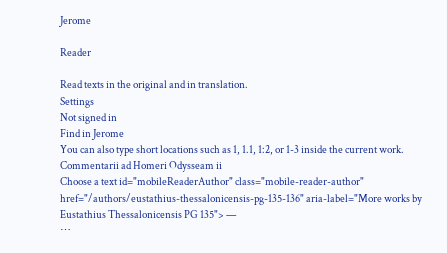Jerome

Reader

Read texts in the original and in translation.
Settings
Not signed in
Find in Jerome
You can also type short locations such as 1, 1.1, 1:2, or 1-3 inside the current work.
Commentarii ad Homeri Odysseam ii
Choose a text id="mobileReaderAuthor" class="mobile-reader-author" href="/authors/eustathius-thessalonicensis-pg-135-136" aria-label="More works by Eustathius Thessalonicensis PG 135"> —
⋯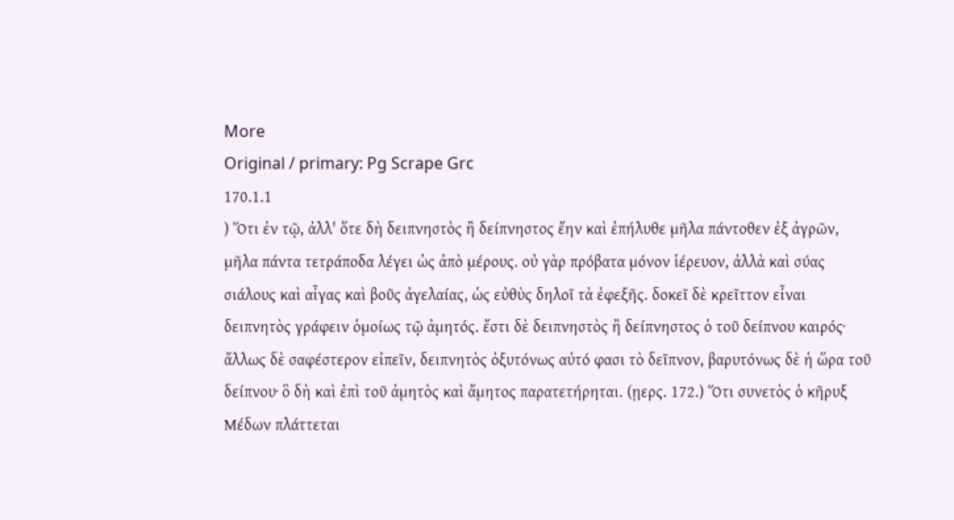More
Original / primary: Pg Scrape Grc
170.1.1
) Ὅτι ἐν τῷ, ἀλλ' ὅτε δὴ δειπνηστὸς ἢ δείπνηστος ἔην καὶ ἐπήλυθε μῆλα πάντοθεν ἐξ ἀγρῶν, μῆλα πάντα τετράποδα λέγει ὡς ἀπὸ μέρους. οὐ γὰρ πρόβατα μόνον ἱέρευον, ἀλλὰ καὶ σύας σιάλους καὶ αἶγας καὶ βοῦς ἀγελαίας, ὡς εὐθὺς δηλοῖ τὰ ἐφεξῆς. δοκεῖ δὲ κρεῖττον εἶναι δειπνητὸς γράφειν ὁμοίως τῷ ἀμητός. ἔστι δὲ δειπνηστὸς ἢ δείπνηστος ὁ τοῦ δείπνου καιρός· ἄλλως δὲ σαφέστερον εἰπεῖν, δειπνητὸς ὀξυτόνως αὐτό φασι τὸ δεῖπνον, βαρυτόνως δὲ ἡ ὥρα τοῦ δείπνου· ὃ δὴ καὶ ἐπὶ τοῦ ἀμητὸς καὶ ἄμητος παρατετήρηται. (ῃερς. 172.) Ὅτι συνετὸς ὁ κῆρυξ Μέδων πλάττεται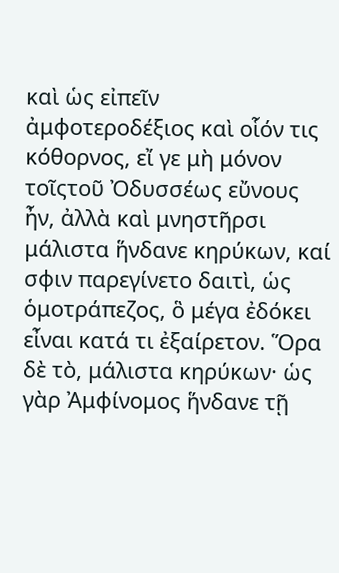καὶ ὡς εἰπεῖν ἀμφοτεροδέξιος καὶ οἷόν τις κόθορνος, εἴ γε μὴ μόνον τοῖςτοῦ Ὀδυσσέως εὔνους ἦν, ἀλλὰ καὶ μνηστῆρσι μάλιστα ἥνδανε κηρύκων, καί σφιν παρεγίνετο δαιτὶ, ὡς ὁμοτράπεζος, ὃ μέγα ἐδόκει εἶναι κατά τι ἐξαίρετον. Ὅρα δὲ τὸ, μάλιστα κηρύκων· ὡς γὰρ Ἀμφίνομος ἥνδανε τῇ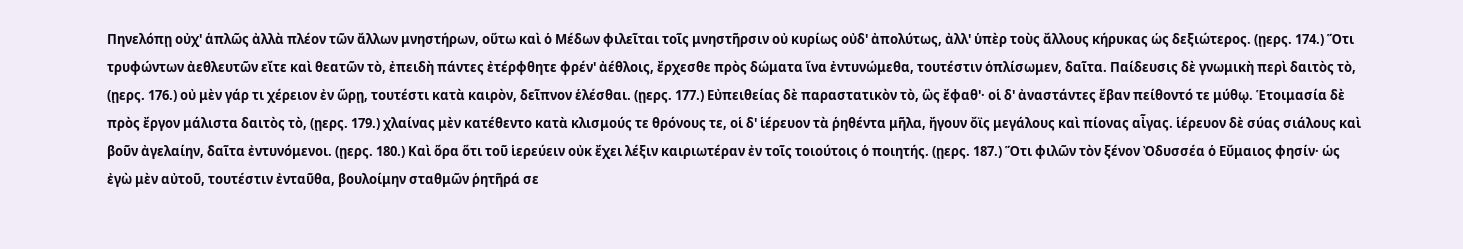Πηνελόπῃ οὐχ' ἁπλῶς ἀλλὰ πλέον τῶν ἄλλων μνηστήρων, οὕτω καὶ ὁ Μέδων φιλεῖται τοῖς μνηστῆρσιν οὐ κυρίως οὐδ' ἀπολύτως, ἀλλ' ὑπὲρ τοὺς ἄλλους κήρυκας ὡς δεξιώτερος. (ῃερς. 174.) Ὅτι τρυφώντων ἀεθλευτῶν εἴτε καὶ θεατῶν τὸ, ἐπειδὴ πάντες ἐτέρφθητε φρέν' ἀέθλοις, ἔρχεσθε πρὸς δώματα ἵνα ἐντυνώμεθα, τουτέστιν ὁπλίσωμεν, δαῖτα. Παίδευσις δὲ γνωμικὴ περὶ δαιτὸς τὸ, (ῃερς. 176.) οὐ μὲν γάρ τι χέρειον ἐν ὥρῃ, τουτέστι κατὰ καιρὸν, δεῖπνον ἑλέσθαι. (ῃερς. 177.) Εὐπειθείας δὲ παραστατικὸν τὸ, ὣς ἔφαθ'· οἱ δ' ἀναστάντες ἔβαν πείθοντό τε μύθῳ. Ἑτοιμασία δὲ πρὸς ἔργον μάλιστα δαιτὸς τὸ, (ῃερς. 179.) χλαίνας μὲν κατέθεντο κατὰ κλισμούς τε θρόνους τε, οἱ δ' ἱέρευον τὰ ῥηθέντα μῆλα, ἤγουν ὄϊς μεγάλους καὶ πίονας αἶγας. ἱέρευον δὲ σύας σιάλους καὶ βοῦν ἀγελαίην, δαῖτα ἐντυνόμενοι. (ῃερς. 180.) Καὶ ὅρα ὅτι τοῦ ἱερεύειν οὐκ ἔχει λέξιν καιριωτέραν ἐν τοῖς τοιούτοις ὁ ποιητής. (ῃερς. 187.) Ὅτι φιλῶν τὸν ξένον Ὀδυσσέα ὁ Εὔμαιος φησίν· ὡς ἐγὼ μὲν αὐτοῦ, τουτέστιν ἐνταῦθα, βουλοίμην σταθμῶν ῥητῆρά σε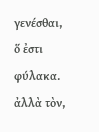γενέσθαι, ὅ ἐστι φύλακα. ἀλλὰ τὸν,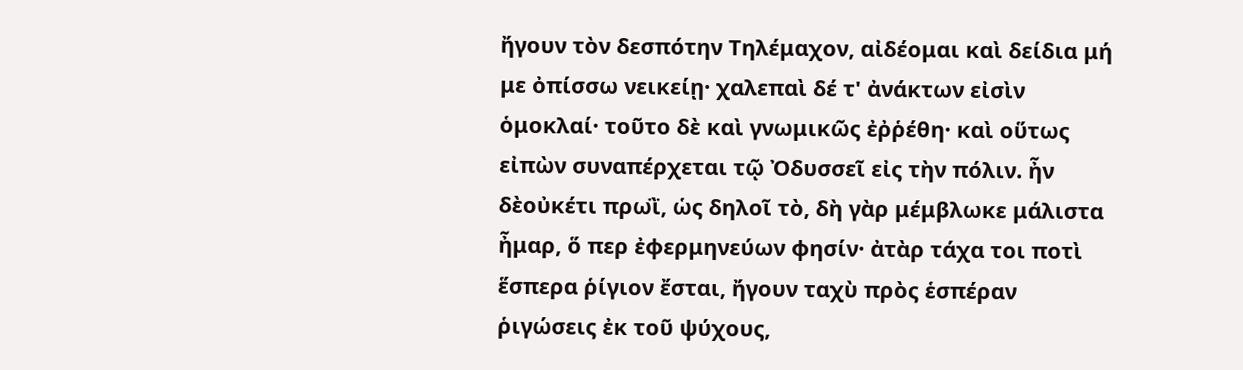ἤγουν τὸν δεσπότην Τηλέμαχον, αἰδέομαι καὶ δείδια μή με ὀπίσσω νεικείῃ· χαλεπαὶ δέ τ' ἀνάκτων εἰσὶν ὁμοκλαί· τοῦτο δὲ καὶ γνωμικῶς ἐῤῥέθη· καὶ οὕτως εἰπὼν συναπέρχεται τῷ Ὀδυσσεῖ εἰς τὴν πόλιν. ἦν δὲοὐκέτι πρωῒ, ὡς δηλοῖ τὸ, δὴ γὰρ μέμβλωκε μάλιστα ἦμαρ, ὅ περ ἐφερμηνεύων φησίν· ἀτὰρ τάχα τοι ποτὶ ἕσπερα ῥίγιον ἔσται, ἤγουν ταχὺ πρὸς ἑσπέραν ῥιγώσεις ἐκ τοῦ ψύχους,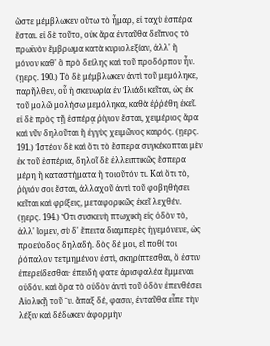ὥστε μέμβλωκεν οὕτω τὸ ἦμαρ, εἰ ταχὺ ἑσπέρα ἔσται. εἰ δὲ τοῦτο, οὐκ ἄρα ἐνταῦθα δεῖπνος τὸ πρωϊνὸν ἔμβρωμα κατὰ κυριολεξίαν, ἀλλ' ἢ μόνον καθ' ὃ πρὸ δείλης καὶ τοῦ προδόρπου ἦν. (ῃερς. 190.) Τὸ δὲ μέμβλωκεν ἀντὶ τοῦ μεμόληκε, παρῆλθεν, οὗ ἡ σκευωρία ἐν Ἰλιάδι κεῖται, ὡς ἐκ τοῦ μολῶ μολήσω μεμόληκα, καθὰ ἐῤῥέθη ἐκεῖ. εἰ δὲ πρὸς τῇ ἑσπέρᾳ ῥίγιον ἔσται, χειμέριος ἄρα καὶ νῦν δηλοῦται ἢ ἐγγὺς χειμῶνος καιρός. (ῃερς. 191.) Ἰστέον δὲ καὶ ὅτι τὸ ἕσπερα συγκέκοπται μὲν ἐκ τοῦ ἑσπέρια, δηλοῖ δὲ ἐλλειπτικῶς ἕσπερα μέρη ἢ καταστήματα ἢ τοιοῦτόν τι. Καὶ ὅτι τὸ, ῥίγιόν σοι ἔσται, ἀλλαχοῦ ἀντὶ τοῦ φοβηθήσει κεῖται καὶ φρίξεις, μεταφορικῶς ἐκεῖ λεχθέν. (ῃερς. 194.) Ὅτι συσκευὴ πτωχικὴ εἰς ὁδὸν τὸ, ἀλλ' ἴομεν, σὺ δ' ἔπειτα διαμπερὲς ἡγεμόνευε, ὡς προεύοδος δηλαδή. δὸς δέ μοι, εἴ ποθί τοι ῥόπαλον τετμημένον ἐστὶ, σκηρίπτεσθαι, ὅ ἐστιν ἐπερείδεσθαι· ἐπειδή φατε ἀρισφαλέα ἔμμεναι οὐδόν. καὶ ὅρα τὸ οὐδὸν ἀντὶ τοῦ ὁδὸν ἐπενθέσει Αἰολικῇ τοῦ ˉυ. ἅπαξ δέ, φασιν, ἐνταῦθα εἶπε τὴν λέξιν καὶ δέδωκεν ἀφορμὴν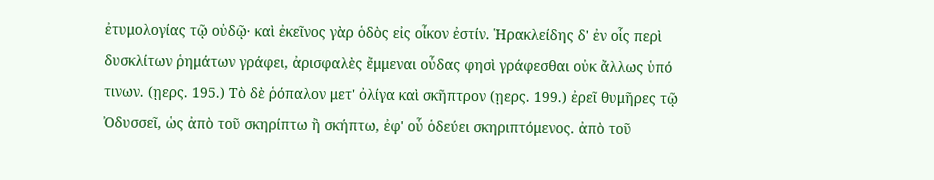ἐτυμολογίας τῷ οὐδῷ· καὶ ἐκεῖνος γὰρ ὁδὸς εἰς οἶκον ἐστίν. Ἡρακλείδης δ' ἐν οἷς περὶ δυσκλίτων ῥημάτων γράφει, ἀρισφαλὲς ἔμμεναι οὖδας φησὶ γράφεσθαι οὐκ ἄλλως ὑπό τινων. (ῃερς. 195.) Τὸ δὲ ῥόπαλον μετ' ὀλίγα καὶ σκῆπτρον (ῃερς. 199.) ἐρεῖ θυμῆρες τῷ Ὀδυσσεῖ, ὡς ἀπὸ τοῦ σκηρίπτω ἢ σκήπτω, ἐφ' οὗ ὁδεύει σκηριπτόμενος. ἀπὸ τοῦ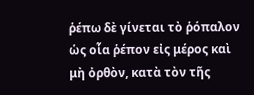ῥέπω δὲ γίνεται τὸ ῥόπαλον ὡς οἷα ῥέπον εἰς μέρος καὶ μὴ ὀρθὸν, κατὰ τὸν τῆς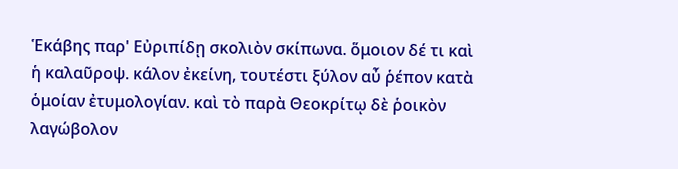Ἑκάβης παρ' Εὐριπίδῃ σκολιὸν σκίπωνα. ὅμοιον δέ τι καὶ ἡ καλαῦροψ. κάλον ἐκείνη, τουτέστι ξύλον αὖ ῥέπον κατὰ ὁμοίαν ἐτυμολογίαν. καὶ τὸ παρὰ Θεοκρίτῳ δὲ ῥοικὸν λαγώβολον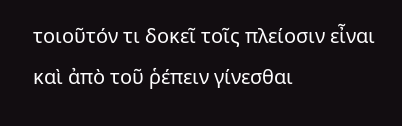τοιοῦτόν τι δοκεῖ τοῖς πλείοσιν εἶναι καὶ ἀπὸ τοῦ ῥέπειν γίνεσθαι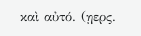καὶ αὐτό. (ῃερς.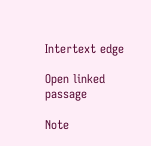Intertext edge

Open linked passage

Note